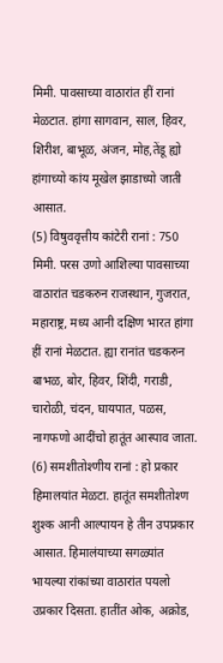मिमी. पावसाच्या वाठारांत हीं रानां मेळटात. हांगा सागवान, साल, हिवर, शिरीश, बाभूळ, अंजन, मोह,तेंडू ह्यो हांगाच्यो कांय मूखेल झाडाच्यो जाती आसात.
(5) विषुववृत्तीय कांटेरी रानां : 750 मिमी. परस उणो आशिल्या पावसाच्या वाठारांत चडकरुन राजस्थान, गुजरात, महाराष्ट्र, मध्य आनी दक्षिण भारत हांगा हीं रानां मेळटात. ह्या रानांत चडकरुन बाभळ, बोर, हिवर, शिंदी, गराडी, चारोळी, चंदन, घायपात, पळस, नागफणो आदींचो हातूंत आस्पाव जाता.
(6) समशीतोश्णीय रानां : हो प्रकार हिमालयांत मेळटा. हातूंत समशीतोश्ण शुश्क आनी आल्पायन हे तीन उपप्रकार आसात. हिमालंयाच्या सगळ्यांत भायल्या रांकांच्या वाठारांत पयलो उप्रकार दिसता. हातींत ओक, अक्रोड,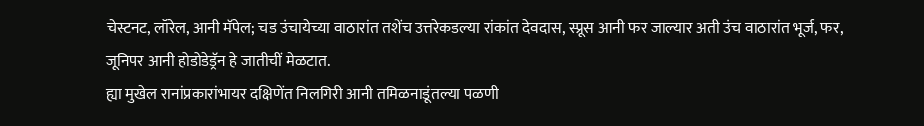चेस्टनट, लॉरेल, आनी मॅपेल; चड उंचायेच्या वाठारांत तशेंच उत्तरेकडल्या रांकांत देवदास, स्प्रूस आनी फर जाल्यार अती उंच वाठारांत भूर्ज, फर, जूनिपर आनी होडोडेड्रॅन हे जातीचीं मेळटात.
ह्या मुखेल रानांप्रकारांभायर दक्षिणेंत निलगिरी आनी तमिळनाडूंतल्या पळणी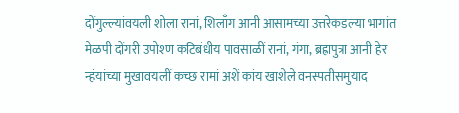दोंगुल्ल्यांवयली शोला रानां, शिलाँग आनी आसामच्या उत्तरेकडल्या भागांत मेळपी दोंगरी उपोश्ण कटिबंधीय पावसाळीं रानां, गंगा, ब्रह्रापुत्रा आनी हेर न्हंयांच्या मुखावयलीं कच्छ रामां अशें कांय खाशेले वनस्पतीसमुयाद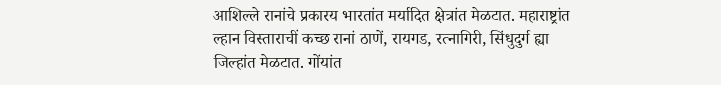आशिल्ले रानांचे प्रकारय भारतांत मर्यादित क्षेत्रांत मेळटात. महाराष्ट्रांत ल्हान विस्ताराचीं कच्छ रानां ठाणें, रायगड, रत्नागिरी, सिंधुदुर्ग ह्या जिल्हांत मेळटात. गोंयांत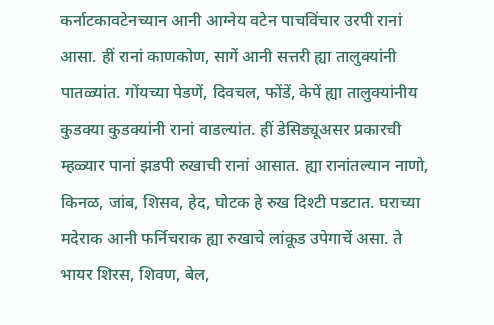कर्नाटकावटेनच्यान आनी आग्नेय वटेन पाचविंचार उरपी रानां आसा. हीं रानां काणकोण, सागें आनी सत्तरी ह्या तालुक्यांनी पातळ्यांत. गोंयच्या पेडणें, दिवचल, फोंडें, केपें ह्या तालुक्यांनीय कुडक्या कुडक्यांनी रानां वाडल्यांत. हीं डेसिड्यूअसर प्रकारची म्हळ्यार पानां झडपी रुखाची रानां आसात. ह्या रानांतल्यान नाणो, किनळ, जांब, शिसव, हेद, घोटक हे रुख दिश्टी पडटात. घराच्या मदेराक आनी फर्निचराक ह्या रुखाचे लांकूड उपेगाचें असा. ते भायर शिरस, शिवण, बेल,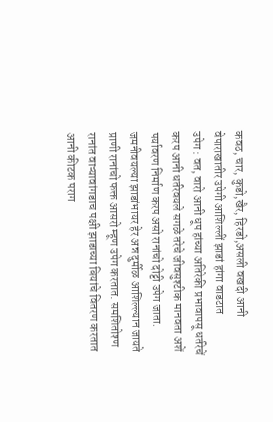कवठ, चार, कुडो,खैर, हिरडो,असली वखदी आनी वेपाराखातीर उपेगी आशिल्लीं झाडां हांगा वाडटात
उपेग : वत, वारो आनी धूप हांच्या अतिरेकी प्रभावापसू धर्तरेचें करप आनी धर्तरेवयले सगळे तरेचे जीवसुश्टीक मानवता अशें पर्यावरण निर्माण करप असो रानांचो दोट्टी उपेग जाता. जमनीवयल्या झाडांभायर हेर अन्न दुर्मीळ आशिल्ल्यान जायते प्राणी रानांचो फक्त आसरो म्हूण उपेग करतात. समशितोश्ण रानांत वाऱ्यावांगडाच पक्षी झाडाच्या बियांचे वितरण करतात आनी कीटक पराग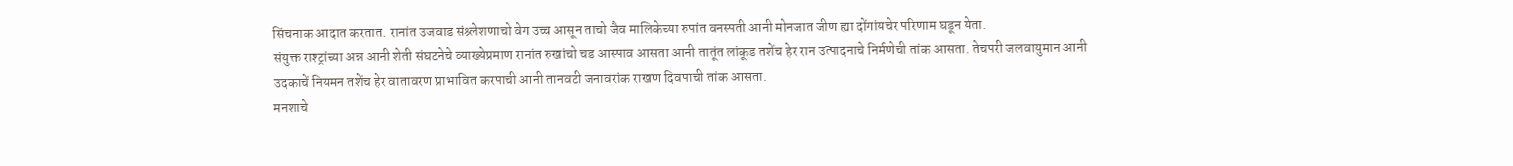सिंचनाक आदात करतात. रानांत उजवाड संश्र्लेशणाचो वेग उच्च आसून ताचो जैव मालिकेच्या रुपांत वनस्पती आनी मोनजात जीण ह्या दोंगांयचेर परिणाम घडून येता.
संयुक्त राश्ट्रांच्या अन्न आनी शेती संघटनेचे व्याख्येप्रमाण रानांत रुखांचो चड आस्पाव आसता आनी तातूंत लांकूड तशेंच हेर रान उत्पादनाचे निर्मणेची तांक आसता. तेचपरी जलवायुमान आनी उदकाचें नियमन तशेंच हेर वातावरण प्राभावित करपाची आनी तानवटी जनावरांक राखण दिवपाची तांक आसता.
मनशाचे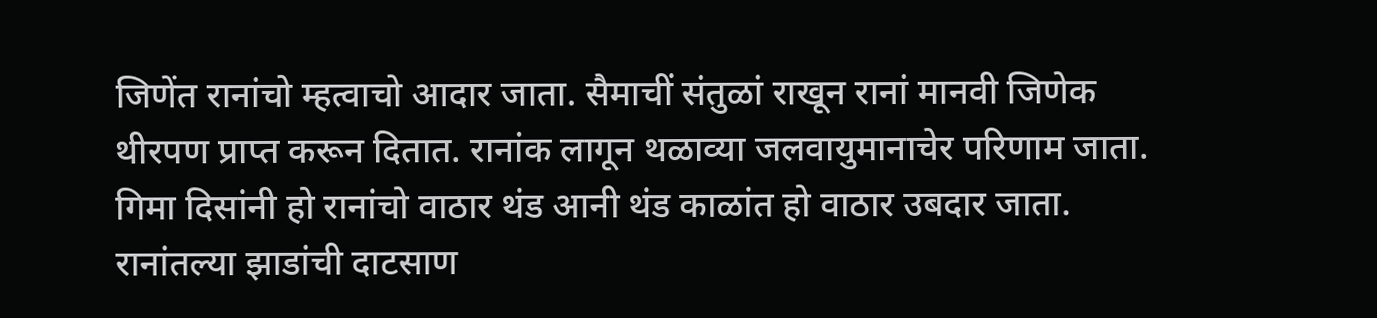जिणेंत रानांचो म्हत्वाचो आदार जाता. सैमाचीं संतुळां राखून रानां मानवी जिणेक थीरपण प्राप्त करून दितात. रानांक लागून थळाव्या जलवायुमानाचेर परिणाम जाता. गिमा दिसांनी हो रानांचो वाठार थंड आनी थंड काळांत हो वाठार उबदार जाता. रानांतल्या झाडांची दाटसाण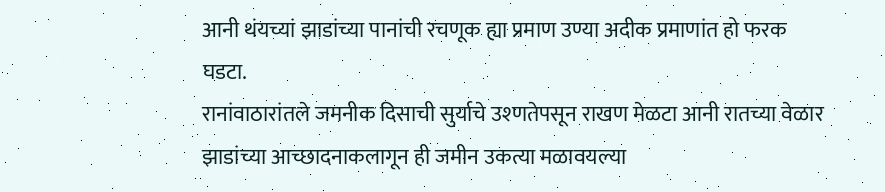आनी थंयच्यां झाडांच्या पानांची रचणूक ह्या प्रमाण उण्या अदीक प्रमाणांत हो फरक घडटा.
रानांवाठारांतले जमनीक दिसाची सुर्याचे उश्णतेपसून राखण मेळटा आनी रातच्या वेळार झाडांच्या आच्छादनाकलागून ही जमीन उकत्या मळावयल्या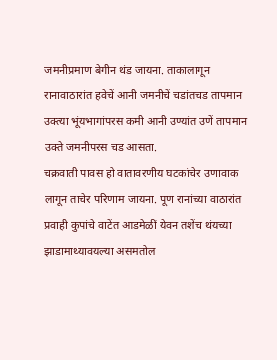जमनीप्रमाण बेगीन थंड जायना. ताकालागून रानावाठारांत हवेचें आनी जमनीचें चडांतचड तापमान उक्त्या भूंयभागांपरस कमी आनी उण्यांत उणें तापमान उक्ते जमनीपरस चड आसता.
चक्रवाती पावस हो वातावरणीय घटकांचेर उणावाक लागून ताचेर परिणाम जायना. पूण रानांच्या वाठारांत प्रवाही कुपांचे वाटेंत आडमेळीं येवन तशेंच थंयच्या झाडामाथ्यावयल्या असमतोल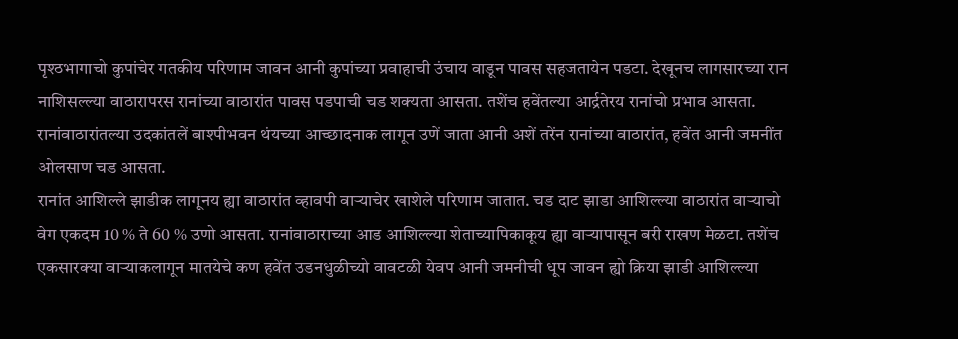पृश्ठभागाचो कुपांचेर गतकीय परिणाम जावन आनी कुपांच्या प्रवाहाची उंचाय वाडून पावस सहजतायेन पडटा. देखूनच लागसारच्या रान नाशिसल्ल्या वाठारापरस रानांच्या वाठारांत पावस पडपाची चड शक्यता आसता. तशेंच हवेंतल्या आर्द्रतेरय रानांचो प्रभाव आसता. रानांवाठारांतल्या उदकांतलें बाश्पीभवन थंयच्या आच्छादनाक लागून उणें जाता आनी अशें तरेंन रानांच्या वाठारांत, हवेंत आनी जमनींत ओलसाण चड आसता.
रानांत आशिल्ले झाडीक लागूनय ह्या वाठारांत व्हावपी वाऱ्याचेर खाशेले परिणाम जातात. चड दाट झाडा आशिल्ल्या वाठारांत वाऱ्याचो वेग एकदम 10 % ते 60 % उणो आसता. रानांवाठाराच्या आड आशिल्ल्या शेताच्यापिकाकूय ह्या वाऱ्यापासून बरी राखण मेळटा. तशेंच एकसारक्या वाऱ्याकलागून मातयेचे कण हवेंत उडनधुळीच्यो वावटळी येवप आनी जमनीची धूप जावन ह्यो क्रिया झाडी आशिल्ल्या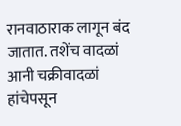रानवाठाराक लागून बंद जातात. तशेंच वादळां आनी चक्रीवादळां हांचेपसून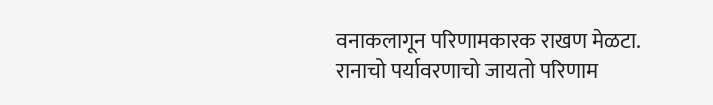वनाकलागून परिणामकारक राखण मेळटा.
रानाचो पर्यावरणाचो जायतो परिणाम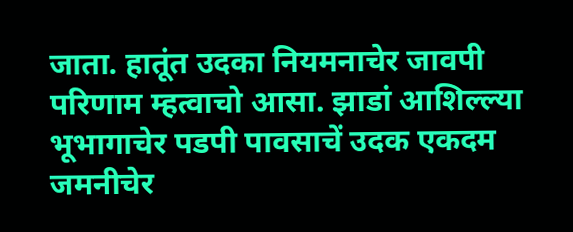जाता. हातूंत उदका नियमनाचेर जावपी परिणाम म्हत्वाचो आसा. झाडां आशिल्ल्या भूभागाचेर पडपी पावसाचें उदक एकदम जमनीचेर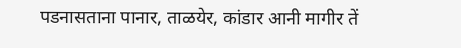पडनासताना पानार, ताळयेर, कांडार आनी मागीर तें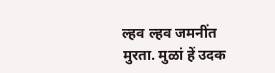ल्हव ल्हव जमनींत मुरता. मुळां हें उदक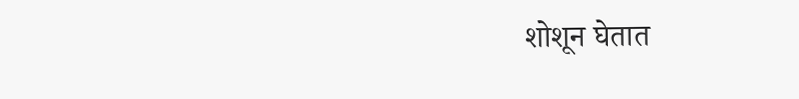शोशून घेतात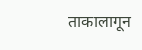ताकालागून